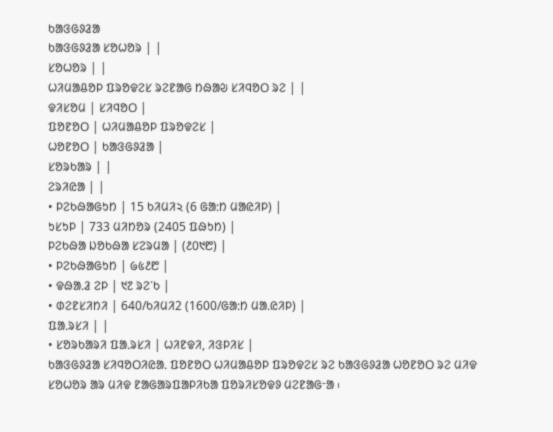ᱠᱟᱝᱜᱽᱲᱟ
ᱠᱟᱝᱜᱽᱲᱟ ᱥᱚᱦᱚᱨ | |
ᱥᱚᱦᱚᱨ | |
ᱦᱤᱢᱟᱪᱚᱞ ᱯᱨᱚᱫᱮᱥ ᱨᱮᱱᱟᱜ ᱴᱷᱟᱶ ᱥᱤᱧᱚᱛ ᱨᱮ | |
ᱫᱤᱥᱚᱢ | ᱥᱤᱧᱚᱛ |
ᱯᱚᱱᱚᱛ | ᱦᱤᱢᱟᱪᱚᱞ ᱯᱨᱚᱫᱮᱥ |
ᱦᱚᱱᱚᱛ | ᱠᱟᱝᱜᱽᱲᱟ |
ᱥᱚᱨᱠᱟᱨ | |
ᱮᱨᱤᱭᱟ | |
• ᱞᱮᱠᱷᱟᱜᱩᱴ | 15 ᱠᱤᱢᱤ২ (6 ᱜᱟᱺᱴ ᱢᱟᱭᱤᱞ) |
ᱩᱥᱩᱞ | 733 ᱢᱤᱴᱚᱨ (2405 ᱯᱷᱩᱴ) |
ᱞᱮᱠᱷᱟ ᱡᱚᱠᱷᱟ ᱥᱮᱨᱢᱟ | (᱒᱐᱑᱘) |
• ᱞᱮᱠᱷᱟᱜᱩᱴ | ᱙᱕᱒᱘ |
• ᱫᱷᱟᱹᱲ ᱮᱞ | ᱑᱗ ᱨᱮᱸᱠ |
• ᱰᱮᱱᱥᱤᱴᱤ | 640/ᱠᱤᱢᱤ2 (1600/ᱜᱟᱺᱴ ᱢᱟᱹᱭᱤᱞ) |
ᱯᱟᱹᱨᱥᱤ | |
• ᱥᱚᱨᱠᱟᱨᱤ ᱯᱟᱹᱨᱥᱤ | ᱦᱤᱱᱫᱤ, ᱤᱝᱞᱤᱥ |
ᱠᱟᱝᱜᱽᱲᱟ ᱥᱤᱧᱚᱛᱤᱭᱟᱹ ᱯᱚᱱᱚᱛ ᱦᱤᱢᱟᱪᱚᱞ ᱯᱨᱚᱫᱮᱥ ᱨᱮ ᱠᱟᱝᱜᱽᱲᱟ ᱦᱚᱱᱚᱛ ᱨᱮ ᱢᱤᱫ ᱥᱚᱦᱚᱨ ᱟᱨ ᱢᱤᱫ ᱱᱟᱜᱟᱨᱯᱟᱞᱤᱠᱟ ᱯᱚᱨᱤᱥᱚᱫᱽ ᱢᱮᱱᱟᱜᱼᱟ ᱾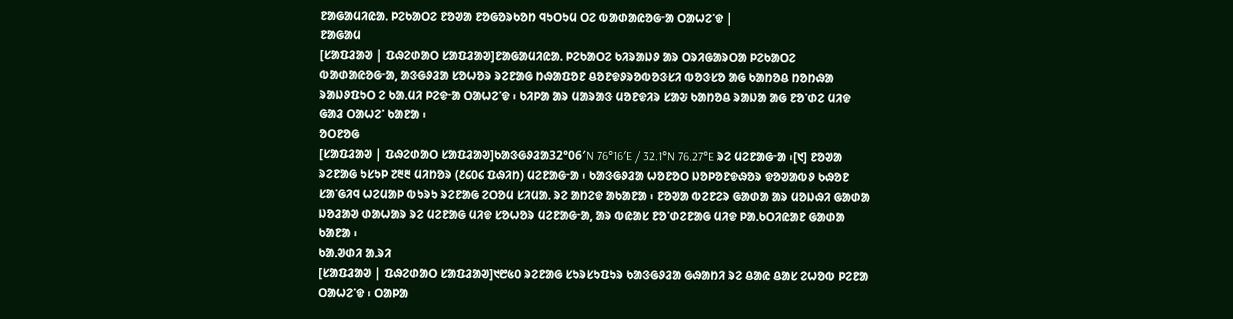ᱱᱟᱜᱟᱢᱤᱭᱟᱹ ᱞᱮᱠᱟᱛᱮ ᱱᱚᱣᱟ ᱱᱚᱜᱚᱨᱠᱚᱴ ᱧᱩᱛᱩᱢ ᱛᱮ ᱵᱟᱰᱟᱭᱚᱜᱼᱟ ᱛᱟᱦᱮᱸᱫ |
ᱱᱟᱜᱟᱢ
[ᱥᱟᱯᱲᱟᱣ | ᱯᱷᱮᱰᱟᱛ ᱥᱟᱯᱲᱟᱣ]ᱱᱟᱜᱟᱢᱤᱭᱟᱹ ᱞᱮᱠᱟᱛᱮ ᱠᱤᱨᱟᱡᱽ ᱟᱨ ᱛᱨᱤᱜᱟᱨᱛᱟ ᱞᱮᱠᱟᱛᱮ ᱵᱟᱰᱟᱭᱚᱜᱼᱟ, ᱟᱝᱜᱽᱲᱟ ᱥᱚᱦᱚᱨ ᱨᱮᱱᱟᱜ ᱴᱷᱟᱯᱚᱱ ᱪᱚᱱᱫᱽᱨᱚᱵᱚᱝᱥᱤ ᱵᱚᱝᱥᱚ ᱟᱜ ᱠᱟᱴᱚᱪ ᱴᱚᱴᱷᱟ ᱨᱟᱡᱽᱯᱩᱛ ᱮ ᱠᱟᱹᱢᱤ ᱞᱮᱫᱼᱟ ᱛᱟᱦᱮᱸᱫ ᱾ ᱠᱤᱞᱟ ᱟᱨ ᱢᱟᱨᱟᱝ ᱢᱚᱱᱫᱤᱨ ᱥᱟᱶ ᱠᱟᱴᱚᱪ ᱨᱟᱡᱟ ᱟᱜ ᱱᱚᱸᱰᱮ ᱢᱤᱫ ᱜᱟᱲ ᱛᱟᱦᱮᱸ ᱠᱟᱱᱟ ᱾
ᱚᱛᱱᱚᱜ
[ᱥᱟᱯᱲᱟᱣ | ᱯᱷᱮᱰᱟᱛ ᱥᱟᱯᱲᱟᱣ]ᱠᱟᱝᱜᱽᱲᱟ32°06′N 76°16′E / 32.1°N 76.27°E ᱨᱮ ᱢᱮᱱᱟᱜᱼᱟ ᱾[᱑] ᱱᱚᱣᱟ ᱨᱮᱱᱟᱜ ᱩᱥᱩᱞ ᱗᱓᱓ ᱢᱤᱴᱚᱨ (᱒᱔᱐᱔ ᱯᱷᱤᱴ) ᱢᱮᱱᱟᱜᱼᱟ ᱾ ᱠᱟᱝᱜᱽᱲᱟ ᱦᱚᱱᱚᱛ ᱡᱚᱞᱚᱱᱫᱷᱚᱨ ᱫᱚᱣᱟᱵᱽ ᱠᱷᱚᱱ ᱥᱟᱸᱜᱤᱧ ᱦᱮᱢᱟᱞ ᱵᱩᱨᱩ ᱨᱮᱱᱟᱜ ᱮᱛᱚᱢ ᱥᱤᱢᱟᱹ ᱨᱮ ᱟᱴᱮᱫ ᱟᱠᱟᱱᱟ ᱾ ᱱᱚᱣᱟ ᱵᱮᱱᱮᱨ ᱜᱟᱰᱟ ᱟᱨ ᱢᱚᱡᱷᱤ ᱜᱟᱰᱟ ᱡᱚᱲᱟᱣ ᱰᱟᱦᱟᱨ ᱨᱮ ᱢᱮᱱᱟᱜ ᱢᱤᱫ ᱥᱚᱦᱚᱨ ᱢᱮᱱᱟᱜᱼᱟ, ᱟᱨ ᱵᱭᱟᱥ ᱱᱚᱸᱰᱮᱱᱟᱜ ᱢᱤᱫ ᱞᱟᱹᱠᱛᱤᱭᱟᱱ ᱜᱟᱰᱟ ᱠᱟᱱᱟ ᱾
ᱠᱟᱹᱣᱰᱤ ᱟᱹᱨᱤ
[ᱥᱟᱯᱲᱟᱣ | ᱯᱷᱮᱰᱟᱛ ᱥᱟᱯᱲᱟᱣ]᱑᱘᱕᱐ ᱨᱮᱱᱟᱜ ᱥᱩᱨᱥᱩᱯᱩᱨ ᱠᱟᱝᱜᱽᱲᱟ ᱜᱷᱟᱴᱤ ᱨᱮ ᱪᱟᱭ ᱪᱟᱥ ᱮᱦᱚᱵ ᱞᱮᱱᱟ ᱛᱟᱦᱮᱸᱫ ᱾ ᱛᱟᱞᱟ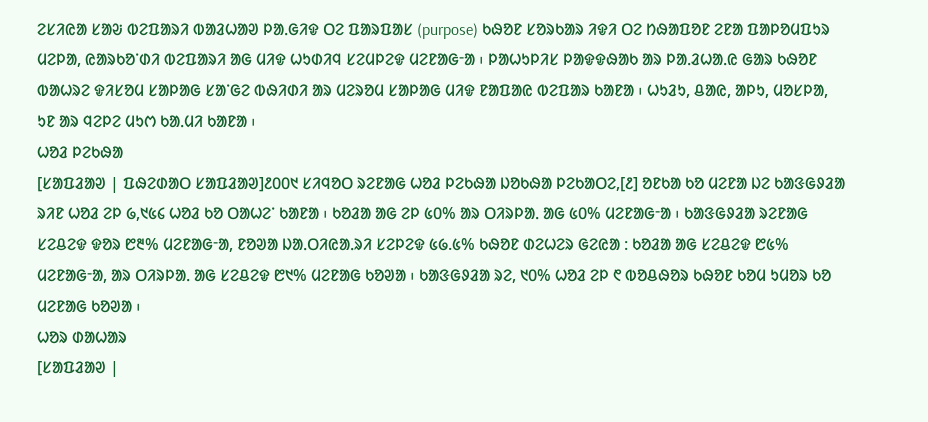ᱮᱥᱤᱭᱟ ᱥᱟᱶ ᱵᱮᱯᱟᱨᱤ ᱵᱟᱲᱦᱟᱣ ᱞᱟᱹᱜᱤᱫ ᱛᱮ ᱯᱟᱨᱯᱟᱥ (purpose) ᱠᱷᱚᱱ ᱥᱚᱨᱠᱟᱨ ᱤᱫᱤ ᱛᱮ ᱴᱷᱟᱯᱚᱱ ᱮᱱᱟ ᱯᱟᱞᱚᱢᱯᱩᱨ ᱢᱮᱞᱟ, ᱭᱟᱨᱠᱚᱸᱰᱤ ᱵᱮᱯᱟᱨᱤ ᱟᱜ ᱢᱤᱫ ᱦᱩᱰᱤᱧ ᱥᱮᱢᱞᱮᱫ ᱢᱮᱱᱟᱜᱼᱟ ᱾ ᱞᱟᱦᱩᱞᱤᱥ ᱞᱟᱫᱫᱷᱟᱠ ᱟᱨ ᱞᱟᱹᱲᱦᱟᱹᱭ ᱜᱟᱨ ᱠᱷᱚᱱ ᱵᱟᱦᱨᱮ ᱫᱤᱥᱚᱢ ᱥᱟᱞᱟᱜ ᱥᱟᱸᱜᱮ ᱵᱷᱤᱰᱤ ᱟᱨ ᱢᱮᱨᱚᱢ ᱥᱟᱞᱟᱜ ᱢᱤᱫ ᱱᱟᱯᱟᱭ ᱵᱮᱯᱟᱨ ᱠᱟᱱᱟ ᱾ ᱦᱩᱲᱩ, ᱪᱟᱭ, ᱟᱞᱩ, ᱢᱚᱥᱞᱟ, ᱩᱱ ᱟᱨ ᱧᱮᱞᱮ ᱢᱩᱬ ᱠᱟᱹᱢᱤ ᱠᱟᱱᱟ ᱾
ᱦᱚᱲ ᱞᱮᱠᱷᱟ
[ᱥᱟᱯᱲᱟᱣ | ᱯᱷᱮᱰᱟᱛ ᱥᱟᱯᱲᱟᱣ]᱒᱐᱐᱑ ᱥᱤᱧᱚᱛ ᱨᱮᱱᱟᱜ ᱦᱚᱲ ᱞᱮᱠᱷᱟ ᱡᱚᱠᱷᱟ ᱞᱮᱠᱟᱛᱮ,[᱒] ᱚᱱᱠᱟ ᱠᱚ ᱢᱮᱱᱟ ᱡᱮ ᱠᱟᱝᱜᱽᱲᱟ ᱨᱤᱱ ᱦᱚᱲ ᱮᱞ ᱙,᱑᱕᱔ ᱦᱚᱲ ᱠᱚ ᱛᱟᱦᱮᱸ ᱠᱟᱱᱟ ᱾ ᱠᱚᱲᱟ ᱟᱜ ᱮᱞ ᱕᱐% ᱟᱨ ᱛᱤᱨᱞᱟᱹ ᱟᱜ ᱕᱐% ᱢᱮᱱᱟᱜᱼᱟ ᱾ ᱠᱟᱝᱜᱽᱲᱟ ᱨᱮᱱᱟᱜ ᱥᱮᱪᱮᱫ ᱫᱚᱨ ᱘᱓% ᱢᱮᱱᱟᱜᱼᱟ, ᱱᱚᱣᱟ ᱡᱟᱹᱛᱤᱭᱟᱹᱨᱤ ᱥᱮᱞᱮᱫ ᱕᱙.᱕% ᱠᱷᱚᱱ ᱰᱮᱦᱮᱨ ᱜᱮᱭᱟ : ᱠᱚᱲᱟ ᱟᱜ ᱥᱮᱪᱮᱫ ᱘᱕% ᱢᱮᱱᱟᱜᱼᱟ, ᱟᱨ ᱛᱤᱨᱞᱟᱹ ᱟᱜ ᱥᱮᱪᱮᱫ ᱘᱑% ᱢᱮᱱᱟᱜ ᱠᱚᱣᱟ ᱾ ᱠᱟᱝᱜᱽᱲᱟ ᱨᱮ, ᱑᱐% ᱦᱚᱲ ᱮᱞ ᱖ ᱵᱚᱪᱷᱚᱨ ᱠᱷᱚᱱ ᱠᱚᱢ ᱩᱢᱚᱨ ᱠᱚ ᱢᱮᱱᱟᱜ ᱠᱚᱣᱟ ᱾
ᱦᱚᱨ ᱰᱟᱦᱟᱨ
[ᱥᱟᱯᱲᱟᱣ |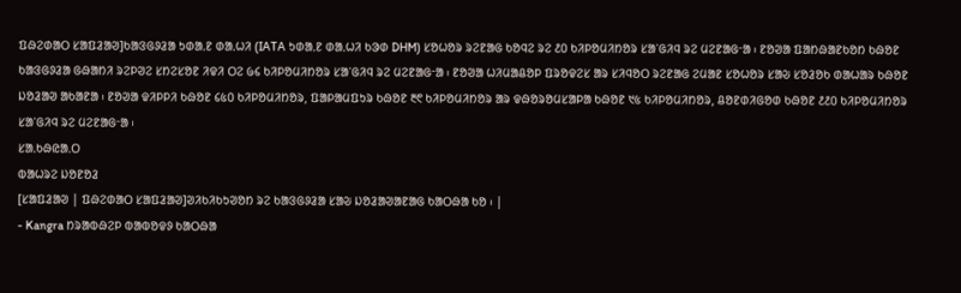ᱯᱷᱮᱰᱟᱛ ᱥᱟᱯᱲᱟᱣ]ᱠᱟᱝᱜᱽᱲᱟ ᱩᱰᱟᱹᱱ ᱰᱟᱹᱦᱤ (IATA ᱩᱰᱟᱹᱱ ᱰᱟᱹᱦᱤ ᱠᱳᱰ DHM) ᱥᱚᱦᱚᱨ ᱨᱮᱱᱟᱜ ᱠᱚᱧᱮ ᱨᱮ ᱒᱐ ᱠᱤᱞᱚᱢᱤᱴᱚᱨ ᱥᱟᱸᱜᱤᱧ ᱨᱮ ᱢᱮᱱᱟᱜᱼᱟ ᱾ ᱱᱚᱣᱟ ᱯᱟᱴᱷᱟᱱᱠᱚᱴ ᱠᱷᱚᱱ ᱠᱟᱝᱜᱽᱲᱟ ᱜᱷᱟᱴᱤ ᱨᱮᱞᱣᱮ ᱥᱴᱮᱥᱚᱱ ᱤᱫᱤ ᱛᱮ ᱙᱔ ᱠᱤᱞᱚᱢᱤᱴᱚᱨ ᱥᱟᱸᱜᱤᱧ ᱨᱮ ᱢᱮᱱᱟᱜᱼᱟ ᱾ ᱱᱚᱣᱟ ᱦᱤᱢᱟᱪᱚᱞ ᱯᱨᱚᱫᱮᱥ ᱟᱨ ᱥᱤᱧᱚᱛ ᱨᱮᱱᱟᱜ ᱮᱢᱟᱱ ᱥᱚᱦᱚᱨ ᱥᱟᱶ ᱥᱚᱲᱚᱠ ᱰᱟᱦᱟᱨ ᱠᱷᱚᱱ ᱡᱚᱲᱟᱣ ᱟᱠᱟᱱᱟ ᱾ ᱱᱚᱣᱟ ᱫᱤᱞᱞᱤ ᱠᱷᱚᱱ ᱔᱕᱐ ᱠᱤᱞᱚᱢᱤᱴᱚᱨ, ᱯᱟᱞᱟᱢᱯᱩᱨ ᱠᱷᱚᱱ ᱓᱖ ᱠᱤᱞᱚᱢᱤᱴᱚᱨ ᱟᱨ ᱫᱷᱚᱨᱚᱢᱥᱟᱞᱟ ᱠᱷᱚᱱ ᱑᱕ ᱠᱤᱞᱚᱢᱤᱴᱚᱨ, ᱪᱚᱱᱰᱤᱜᱚᱰ ᱠᱷᱚᱱ ᱒᱒᱐ ᱠᱤᱞᱚᱢᱤᱴᱚᱨ ᱥᱟᱸᱜᱤᱧ ᱨᱮ ᱢᱮᱱᱟᱜᱼᱟ ᱾
ᱥᱟᱹᱠᱷᱭᱟᱹᱛ
ᱵᱟᱦᱨᱮ ᱡᱚᱱᱚᱲ
[ᱥᱟᱯᱲᱟᱣ | ᱯᱷᱮᱰᱟᱛ ᱥᱟᱯᱲᱟᱣ]ᱣᱤᱠᱤᱠᱩᱣᱚᱴ ᱨᱮ ᱠᱟᱝᱜᱽᱲᱟ ᱥᱟᱶ ᱡᱚᱲᱟᱣᱟᱱᱟᱜ ᱠᱟᱛᱷᱟ ᱠᱚ ᱾ |
- Kangra ᱴᱨᱟᱵᱷᱮᱞ ᱵᱟᱵᱚᱫᱽ ᱠᱟᱛᱷᱟ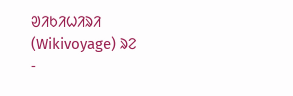ᱣᱤᱠᱤᱦᱤᱨᱤ (Wikivoyage) ᱨᱮ
-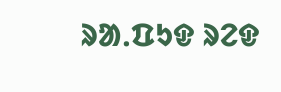ᱨᱟᱹᱯᱩᱫ ᱨᱮᱫ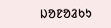ᱡᱚᱱᱚᱲᱠᱩ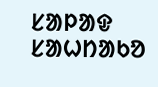ᱥᱟᱞᱟᱫ ᱥᱟᱦᱴᱟᱠᱚ